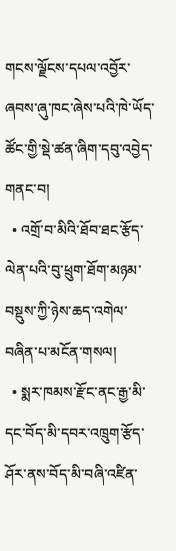གངས་ལྗོངས་དཔལ་འབྱོར་ཞབས་ཞུ་ཁང་ཞེས་པའི་ཁེ་ཡོད་ཚོང་གྱི་སྡེ་ཚན་ཞིག་དབུ་འབྱེད་གནང་བ།
  • འགྲོ་བ་མིའི་ཐོབ་ཐང་རྩོད་ལེན་པའི་བུ་ཕྲུག་ཐོག་མཉམ་བསྡུས་ཀྱི་ཉེས་ཆད་འགེལ་བཞིན་པ་མངོན་གསལ།
  • སྨར་ཁམས་རྫོང་ནང་རྒྱ་མི་དང་བོད་མི་དབར་འཁྲུག་རྩོད་ཤོར་ནས་བོད་མི་བཞི་འཛིན་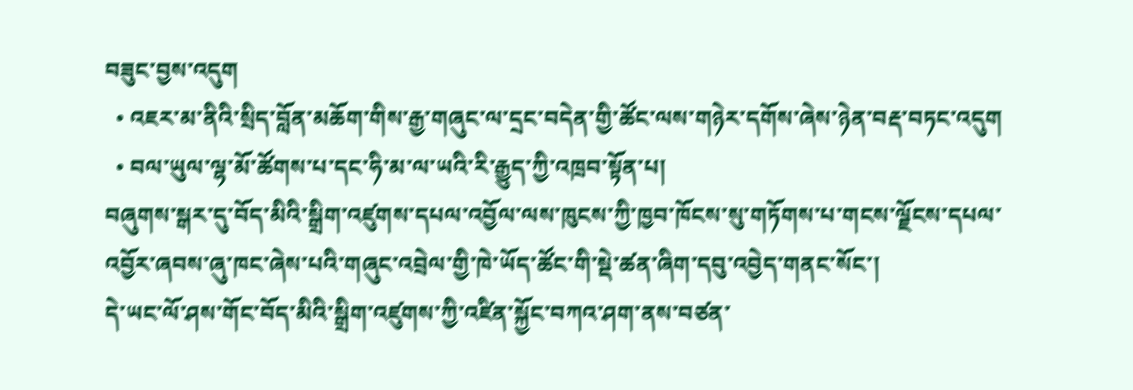བཟུང་བྱས་འདུག
  • འཇར་མ་ནིའི་སྲིད་བློན་མཆོག་གིས་རྒྱ་གཞུང་ལ་དྲང་བདེན་གྱི་ཚོང་ལས་གཉེར་དགོས་ཞེས་ཉེན་བརྡ་བཏང་འདུག
  • བལ་ཡུལ་ལྷ་མོ་ཚོགས་པ་དང་ཧི་མ་ལ་ཡའི་རི་རྒྱུད་ཀྱི་འཁྲབ་སྟོན་པ།
བཞུགས་སྒར་དུ་བོད་མིའི་སྒྲིག་འཛུགས་དཔལ་འབྱོལ་ལས་ཁུངས་ཀྱི་ཁྱབ་ཁོངས་སུ་གཏོགས་པ་གངས་ལྗོངས་དཔལ་འབྱོར་ཞབས་ཞུ་ཁང་ཞེས་པའི་གཞུང་འབྲེལ་གྱི་ཁེ་ཡོད་ཚོང་གི་སྡེ་ཚན་ཞིག་དབུ་འབྱེད་གནང་སོང་།
དེ་ཡང་ལོ་ཤས་གོང་བོད་མིའི་སྒྲིག་འཛུགས་ཀྱི་འཛིན་སྐྱོང་བཀའ་ཤག་ནས་བཙན་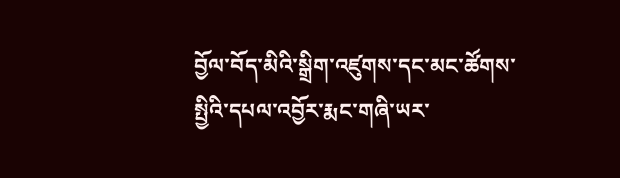བྱོལ་བོད་མིའི་སྒྲིག་འཛུགས་དང་མང་ཚོགས་སྤྱིའི་དཔལ་འབྱོར་རྨང་གཞི་ཡར་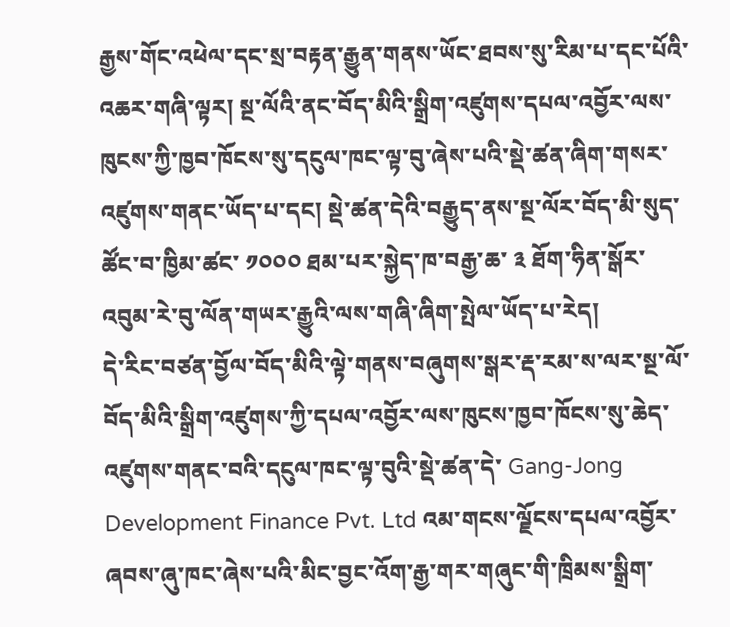རྒྱས་གོང་འཕེལ་དང་སྲ་བརྟན་རྒྱུན་གནས་ཡོང་ཐབས་སུ་རིམ་པ་དང་པོའི་འཆར་གཞི་ལྟར། སྔ་ལོའི་ནང་བོད་མིའི་སྒྲིག་འཛུགས་དཔལ་འབྱོར་ལས་ཁུངས་ཀྱི་ཁྱབ་ཁོངས་སུ་དངུལ་ཁང་ལྟ་བུ་ཞེས་པའི་སྡེ་ཚན་ཞིག་གསར་འཛུགས་གནང་ཡོད་པ་དང། སྡེ་ཚན་དེའི་བརྒྱུད་ནས་སྔ་ལོར་བོད་མི་སུད་ཚོང་བ་ཁྱིམ་ཚང་ ༡༠༠༠ ཐམ་པར་སྐྱེད་ཁ་བརྒྱ་ཆ་ ༣ ཐོག་ཧིན་སྒོར་འབུམ་རེ་བུ་ལོན་གཡར་རྒྱུའི་ལས་གཞི་ཞིག་སྤེལ་ཡོད་པ་རེད།
དེ་རིང་བཙན་བྱོལ་བོད་མིའི་ལྟེ་གནས་བཞུགས་སྒར་རྡ་རམ་ས་ལར་སྔ་ལོ་བོད་མིའི་སྒྲིག་འཛུགས་ཀྱི་དཔལ་འབྱོར་ལས་ཁུངས་ཁྱབ་ཁོངས་སུ་ཆེད་འཛུགས་གནང་བའི་དངུལ་ཁང་ལྟ་བུའི་སྡེ་ཚན་དེ་ Gang-Jong Development Finance Pvt. Ltd འམ་གངས་ལྗོངས་དཔལ་འབྱོར་ཞབས་ཞུ་ཁང་ཞེས་པའི་མིང་བྱང་འོག་རྒྱ་གར་གཞུང་གི་ཁྲིམས་སྒྲིག་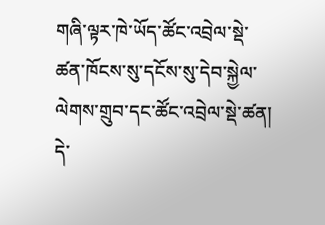གཞི་ལྟར་ཁེ་ཡོད་ཚོང་འབྲེལ་སྡེ་ཚན་ཁོངས་སུ་དངོས་སུ་དེབ་སྐྱེལ་ལེགས་གྲུབ་དང་ཚོང་འབྲེལ་སྡེ་ཚན། དེ་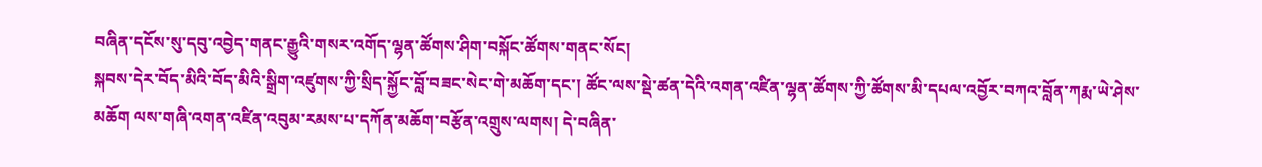བཞིན་དངོས་སུ་དབུ་འབྱེད་གནང་རྒྱུའི་གསར་འགོད་ལྷན་ཚོགས་ཤིག་བསྐོང་ཚོགས་གནང་སོང།
སྐབས་དེར་བོད་མིའི་བོད་མིའི་སྒྲིག་འཛུགས་ཀྱི་སྲིད་སྐྱོང་བློ་བཟང་སེང་གེ་མཆོག་དང་། ཚོང་ལས་སྡེ་ཚན་དེའི་འགན་འཛིན་ལྷན་ཚོགས་ཀྱི་ཚོགས་མི་དཔལ་འབྱོར་བཀའ་བློན་ཀརྨ་ཡེ་ཤེས་མཆོག ལས་གཞི་འགན་འཛིན་འབུམ་རམས་པ་དཀོན་མཆོག་བརྩོན་འགྲུས་ལགས། དེ་བཞིན་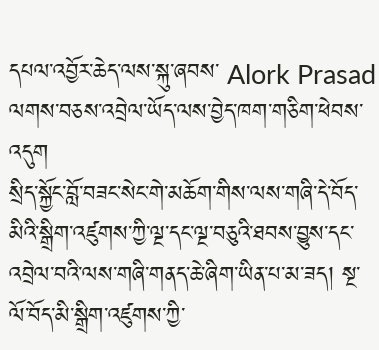དཔལ་འབྱོར་ཆེད་ལས་སྐུ་ཞབས་ Alork Prasad ལགས་བཅས་འབྲེལ་ཡོད་ལས་བྱེད་ཁག་གཅིག་ཕེབས་འདུག
སྲིད་སྐྱོང་བློ་བཟང་སེང་གེ་མཆོག་གིས་ལས་གཞི་དེ་བོད་མིའི་སྒྲིག་འཛུགས་ཀྱི་ལྔ་དང་ལྔ་བཅུའི་ཐབས་བྱུས་དང་འབྲེལ་བའི་ལས་གཞི་གནད་ཆེ་ཞིག་ཡིན་པ་མ་ཟད། སྔ་ལོ་བོད་མི་སྒྲིག་འཛུགས་ཀྱི་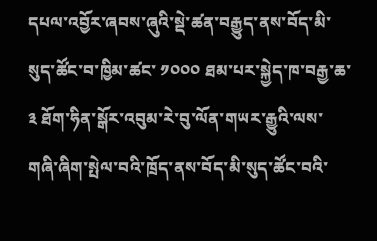དཔལ་འབྱོར་ཞབས་ཞུའི་སྡེ་ཚན་བརྒྱུད་ནས་བོད་མི་སུད་ཚོང་བ་ཁྱིམ་ཚང་ ༡༠༠༠ ཐམ་པར་སྐྱེད་ཁ་བརྒྱ་ཆ་ ༣ ཐོག་ཧིན་སྒོར་འབུམ་རེ་བུ་ལོན་གཡར་རྒྱུའི་ལས་གཞི་ཞིག་སྤེལ་བའི་ཁྲོད་ནས་བོད་མི་སུད་ཚོང་བའི་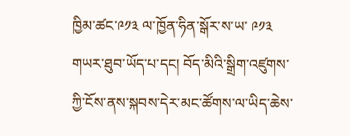ཁྱིམ་ཚང་༩༡༣ ལ་ཁྱོན་ཧིན་སྒོར་ས་ཡ་ ༩༡༣ གཡར་ཐུབ་ཡོད་པ་དང། བོད་མིའི་སྒྲིག་འཛུགས་ཀྱི་ངོས་ནས་སྐབས་དེར་མང་ཚོགས་ལ་ཡིད་ཆེས་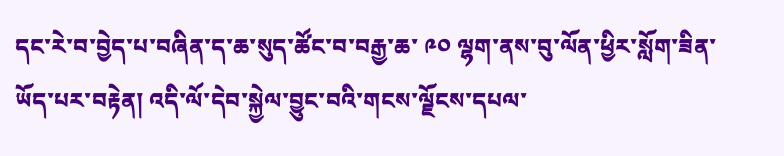དང་རེ་བ་བྱེད་པ་བཞིན་ད་ཆ་སུད་ཚོང་བ་བརྒྱ་ཆ་ ༩༠ ལྷག་ནས་བུ་ལོན་ཕྱིར་སློག་ཟིན་ཡོད་པར་བརྟེན། འདི་ལོ་དེབ་སྐྱེལ་བྱུང་བའི་གངས་ལྗོངས་དཔལ་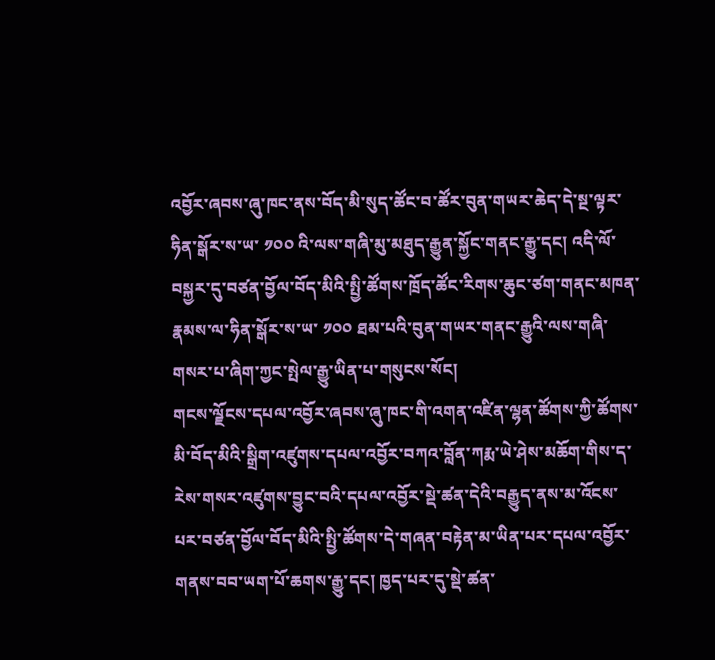འབྱོར་ཞབས་ཞུ་ཁང་ནས་བོད་མི་སུད་ཚོང་བ་ཚོར་བུན་གཡར་ཆེད་དེ་སྔ་ལྟར་ཧིན་སྒོར་ས་ཡ་ ༡༠༠ འི་ལས་གཞི་མུ་མཐུད་རྒྱུན་སྐྱོང་གནང་རྒྱུ་དང། འདི་ལོ་བསྐྱར་དུ་བཙན་བྱོལ་བོད་མིའི་སྤྱི་ཚོགས་ཁྲོད་ཚོང་རིགས་ཆུང་ཙག་གནང་མཁན་རྣམས་ལ་ཧིན་སྒོར་ས་ཡ་ ༡༠༠ ཐམ་པའི་བུན་གཡར་གནང་རྒྱུའི་ལས་གཞི་གསར་པ་ཞིག་ཀྱང་སྤེལ་རྒྱུ་ཡིན་པ་གསུངས་སོང།
གངས་ལྗོངས་དཔལ་འབྱོར་ཞབས་ཞུ་ཁང་གི་འགན་འཛིན་ལྷན་ཚོགས་ཀྱི་ཚོགས་མི་བོད་མིའི་སྒྲིག་འཛུགས་དཔལ་འབྱོར་བཀའ་བློན་ཀརྨ་ཡེ་ཤེས་མཆོག་གིས་ད་རེས་གསར་འཛུགས་བྱུང་བའི་དཔལ་འབྱོར་སྡེ་ཚན་དེའི་བརྒྱུད་ནས་མ་འོངས་པར་བཙན་བྱོལ་བོད་མིའི་སྤྱི་ཚོགས་དེ་གཞན་བརྟེན་མ་ཡིན་པར་དཔལ་འབྱོར་གནས་བབ་ཡག་པོ་ཆགས་རྒྱུ་དང། ཁྱད་པར་དུ་སྡེ་ཚན་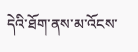དེའི་ཐོག་ནས་མ་འོངས་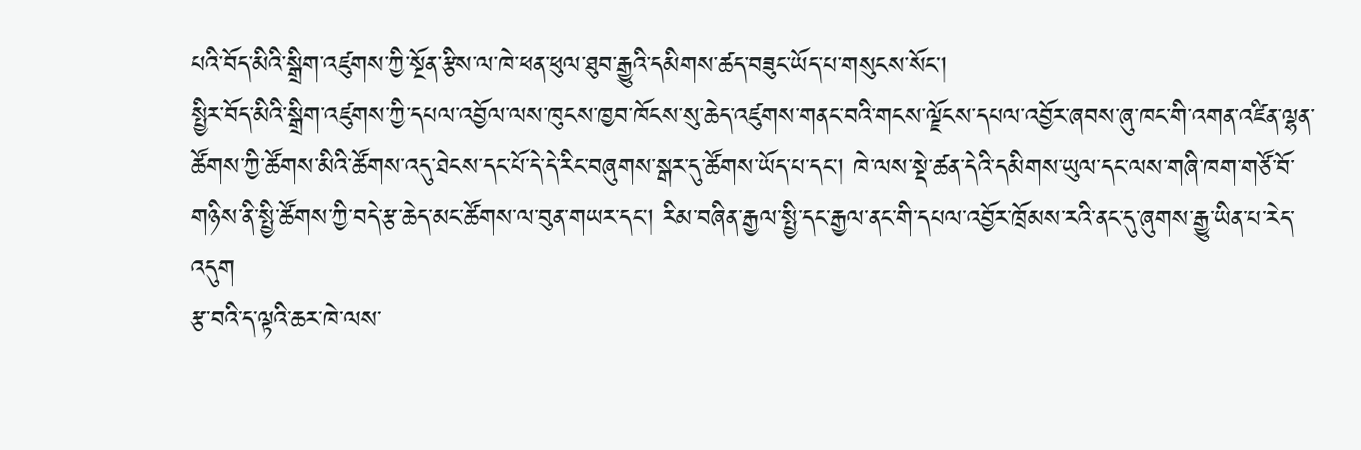པའི་བོད་མིའི་སྒྲིག་འཛུགས་ཀྱི་སྔོན་རྩིས་ལ་ཁེ་ཕན་ཕུལ་ཐུབ་རྒྱུའི་དམིགས་ཚད་བཟུང་ཡོད་པ་གསུངས་སོང།
སྤྱིར་བོད་མིའི་སྒྲིག་འཛུགས་ཀྱི་དཔལ་འབྱོལ་ལས་ཁུངས་ཁྱབ་ཁོངས་སུ་ཆེད་འཛུགས་གནང་བའི་གངས་ལྗོངས་དཔལ་འབྱོར་ཞབས་ཞུ་ཁང་གི་འགན་འཛིན་ལྷན་ཚོགས་ཀྱི་ཚོགས་མིའི་ཚོགས་འདུ་ཐེངས་དང་པོ་དེ་དེ་རིང་བཞུགས་སྒར་དུ་ཚོགས་ཡོད་པ་དང། ཁེ་ལས་སྡེ་ཚན་དེའི་དམིགས་ཡུལ་དང་ལས་གཞི་ཁག་གཙོ་བོ་གཉིས་ནི་སྤྱི་ཚོགས་ཀྱི་བདེ་རྩ་ཆེད་མང་ཚོགས་ལ་བུན་གཡར་དང། རིམ་བཞིན་རྒྱལ་སྤྱི་དང་རྒྱལ་ནང་གི་དཔལ་འབྱོར་ཁྲོམས་རའི་ནང་དུ་ཞུགས་རྒྱུ་ཡིན་པ་རེད་འདུག
རྩ་བའི་ད་ལྟའི་ཆར་ཁེ་ལས་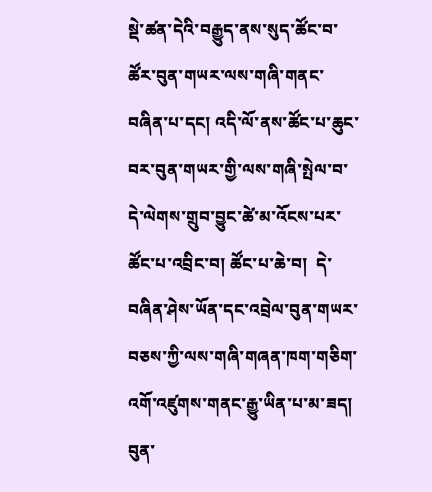སྡེ་ཚན་དེའི་བརྒྱུད་ནས་སུད་ཚོང་བ་ཚོར་བུན་གཡར་ལས་གཞི་གནང་བཞིན་པ་དང། འདི་ལོ་ནས་ཚོང་པ་ཆུང་བར་བུན་གཡར་གྱི་ལས་གཞི་སྤེལ་བ་དེ་ལེགས་གྲུབ་བྱུང་ཚེ་མ་འོངས་པར་ཚོང་པ་འབྲིང་བ། ཚོང་པ་ཆེ་བ།  དེ་བཞིན་ཤེས་ཡོན་དང་འབྲེལ་བུན་གཡར་བཅས་ཀྱི་ལས་གཞི་གཞན་ཁག་གཅིག་འགོ་འཛུགས་གནང་རྒྱུ་ཡིན་པ་མ་ཟད། བུན་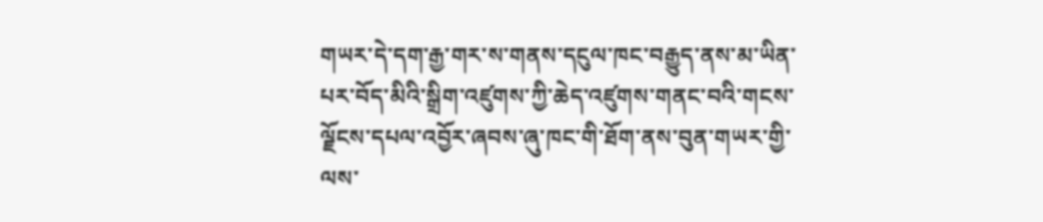གཡར་དེ་དག་རྒྱ་གར་ས་གནས་དངུལ་ཁང་བརྒྱུད་ནས་མ་ཡིན་པར་བོད་མིའི་སྒྲིག་འཛུགས་ཀྱི་ཆེད་འཛུགས་གནང་བའི་གངས་ལྗོངས་དཔལ་འབྱོར་ཞབས་ཞུ་ཁང་གི་ཐོག་ནས་བུན་གཡར་གྱི་ལས་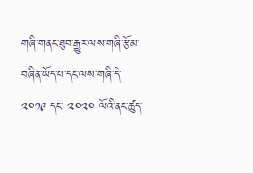གཞི་གནང་ཐུབ་རྒྱུར་ལས་གཞི་རྩོམ་བཞིན་ཡོད་པ་དང་ལས་གཞི་དེ་ ༢༠༡༩ དང་ ༢༠༢༠ ལོའི་ནང་ཚུད་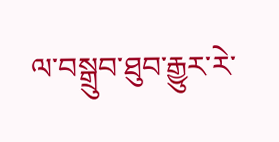ལ་བསྒྲུབ་ཐུབ་རྒྱུར་རེ་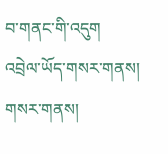བ་གནང་གི་འདུག
འབྲེལ་ཡོད་གསར་གནས།
གསར་གནས།